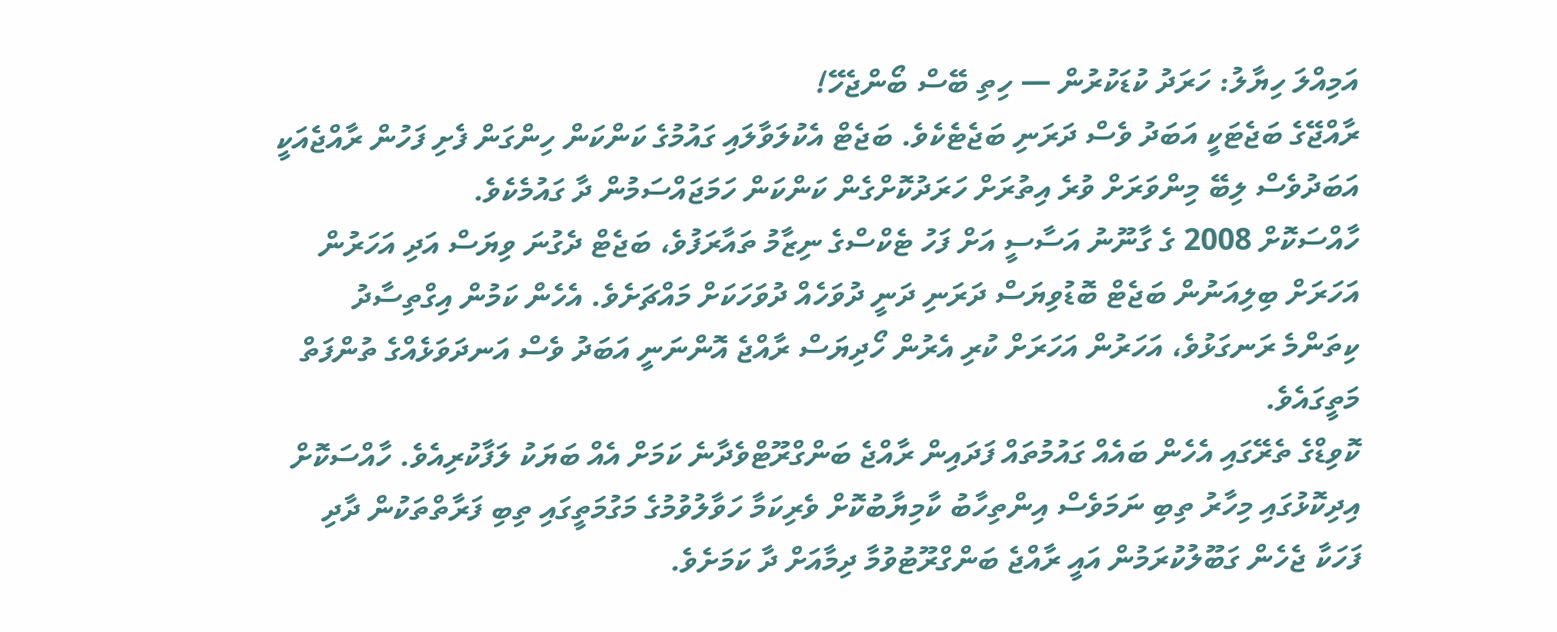އަމިއްލަ ހިޔާލު: ހަރަދު ކުޑަކުރުން — ހިތި ބޭސް ބޯންޖެހޭ!
ރާއްޖޭގެ ބަޖެޓަކީ އަބަދު ވެސް ދަރަނި ބަޖެޓެކެވެ. ބަޖެޓް އެކުލަވާލައި ގައުމުގެ ކަންކަން ހިންގަން ފެށި ފަހުން ރާއްޖެއަކީ އަބަދުވެސް ލިބޭ މިންވަރަށް ވުރެ އިތުރަށް ހަރަދުކޮށްގެން ކަންކަން ހަމަޖައްސަމުން ދާ ގައުމެކެވެ.
ހާއްސަކޮށް 2008 ގެ ގާނޫނު އަސާސީ އަށް ފަހު ޓެކްސްގެ ނިޒާމު ތައާރަފުވެ، ބަޖެޓް ދެގުނަ ވިޔަސް އަދި އަހަރުން އަހަރަށް ބިލިއަނުން ބަޖެޓް ބޮޑުވިޔަސް ދަރަނި ދަނީ ދުވަހެއް ދުވަހަކަށް މައްޗަށެވެ. އެހެން ކަމުން އިގްތިސާދު ކިތަންމެ ރަނގަޅުވެ، އަހަރުން އަހަރަށް ކުރި އެރުން ހޯދިޔަސް ރާއްޖެ އޮންނަނީ އަބަދު ވެސް އަނދަވަޅެއްގެ ތުންފަތް މަތީގައެވެ.
ކޮވިޑްގެ ތެރޭގައި އެހެން ބައެއް ގައުމުތައް ފަދައިން ރާއްޖެ ބަންގްރޫޓްވެދާނެ ކަމަށް އެއް ބަޔަކު ލަފާކުރިއެވެ. ހާއްސަކޮށް އިދިކޮޅުގައި މިހާރު ތިބި ނަމަވެސް އިންތިހާބު ކާމިޔާބުކޮށް ވެރިކަމާ ހަވާލުވުމުގެ މަގުމަތީގައި ތިބި ފަރާތްތަކުން ދާދި ފަހަކާ ޖެހެން ގަބޫލުކުރަމުން އައީ ރާއްޖެ ބަންގްރޫޓުވުމާ ދިމާއަށް ދާ ކަމަށެވެ.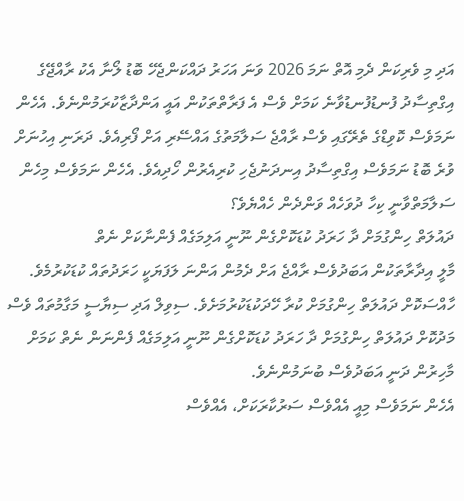އަދި މި ވެރިކަން ދެމި އޮތް ނަމަ 2026 ވަނަ އަހަރު ދައްކަންޖެހޭ ބޮޑު ލޯނާ އެކު ރާއްޖޭގެ އިގްތިސާދު ފުނޑުފުނޑުވާނެ ކަމަށް ވެސް އެ ފަރާތްތަކުން އައީ އަންދާޒާކުރަމުންނެވެ. އެހެން ނަމަވެސް ކޮވިޑްގެ ތެރޭގައި ވެސް ރާއްޖެ ސަލާމަތުގެ އައްސޭރި އަށް ފޯރިއެވެ. ދަރަނި އިހުނަށް ވުރެ ބޮޑު ނަމަވެސް އިގްތިސާދު އިނދަނުޖެހި ކުރިއެރުން ހޯދިއެވެ. އެހެން ނަމަވެސް މިހެން ސަލާމަތްވާނީ ކިހާ ދުވަހެއް ވަންދެން ހެއްޔެވެ؟
ދައުލަތް ހިންގުމަށް ދާ ހަރަދު ކުޑަކޮށްގެން ނޫނީ އަލިމަގެއް ފެންނާކަށް ނެތް
މާލީ އިދާރާތަކުން އަބަދުވެސް ރާއްޖެ އަށް ދެމުން އަންނަ ލަފަޔަކީ ހަރަދުތައް ކުޑަކުރުމެވެ. ހާއްސަކޮށް ދައުލަތް ހިންގުމަށް ކުރާ ހޭދަކުޑަކުރުމަށެވެ. ސިވިލް އަދި ސިޔާސީ މަގާމުތައް ވެސް މަދުކޮށް ދައުލަތް ހިންގުމަށް ދާ ހަރަދު ކުޑަކޮށްގެން ނޫނީ އަލިމަގެއް ފެންނަން ނެތް ކަމަށް މާހިރުން ދަނީ އަބަދުވެސް ބުނަމުންނެވެ.
އެހެން ނަމަވެސް މިއީ އެއްވެސް ސަރުކާރަކަށް، އެއްވެސް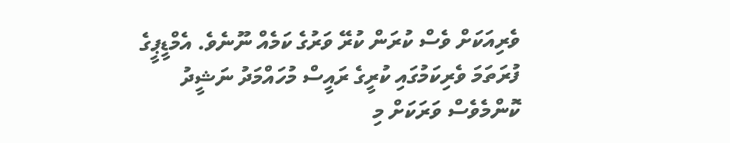ވެރިއަކަށް ވެސް ކުރަން ކުރޭ ވަރުގެ ކަމެއް ނޫނެވެ. އެމްޑީޕީގެ ފުރަތަމަ ވެރިކަމުގައި ކުރީގެ ރައީސް މުހައްމަދު ނަޝީދު ކޮންމެވެސް ވަރަކަށް މި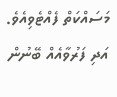މަސައްކަތް ފެއްޓެވިއެވެ. އަދި ފަރުވާއެއް ބޭނުން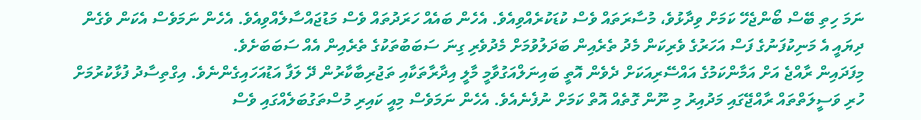ނަމަ ހިތި ބޭސް ބޯންޖެހޭ ކަމަށް ވިދާޅުވެ، މުސާރަތައް ވެސް ކުޑަކުރެއްވިއެވެ. އެހެން ބައެއް ހަރަދުތައް ވެސް މަޑުޖައްސާލެއްވިއެވެ. އެހެން ނަމަވެސް އެކަން ވެގެން ދިޔައީ އެ މަނިކުފަނުގެ ފަސް އަހަރުގެ ވެރިކަން މެދު ތެރެއިން ބަދަލުވުމަށް މެދުވެރި ގިނަ ސަބަބުތަކުގެ ތެރެއިން އެއް ސަބަބަށެވެ.
މިފަދައިން ރާއްޖެ އަށް އަމާންކަމުގެ އައްސޭރިއަކަށް ދެވެން އޮތީ ބައިނަލްއަގުވާމީ މާލީ އިދާރާތަކާއި ތަޖުރިބާކާރުން ދޭ ލަފާ އަޑުއަހައިގެންނެވެ. އިގްތިސާދު ފުޅާކުރުމަށް ހުރި ވަސީލަތްތައް ރާއްޖޭގައި މަދުއިރު މި ނޫން ގޮތެއް އޮތް ކަމަށް ނުފެނެއެވެ. އެހެން ނަމަވެސް މިއީ ކައިރި މުސްތަގުބަލެއްގައި ވެސް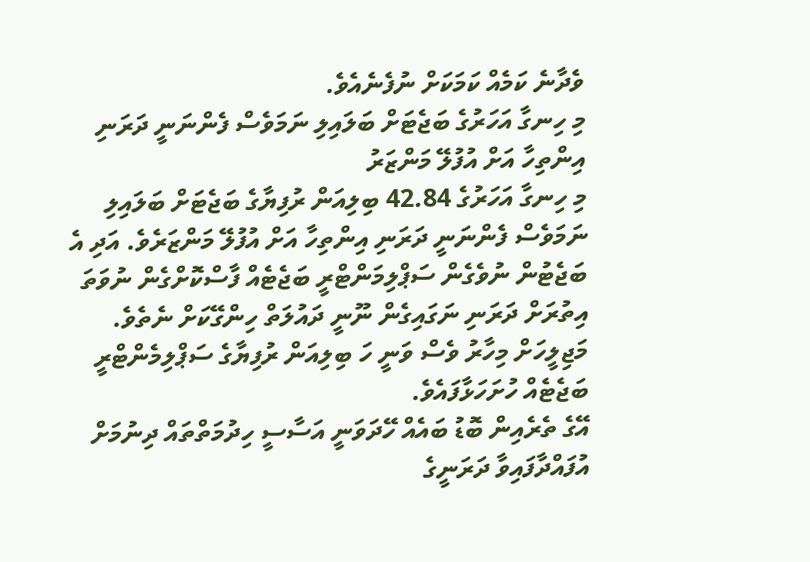ވެދާނެ ކަމެއް ކަމަކަށް ނުފެނެއެވެ.
މި ހިނގާ އަހަރުގެ ބަޖެޓަށް ބަލައިލި ނަމަވެސް ފެންނަނީ ދަރަނި އިންތިހާ އަށް އުފުލޭ މަންޒަރު
މި ހިނގާ އަހަރުގެ 42.84 ބިލިއަން ރުފިޔާގެ ބަޖެޓަށް ބަލައިލި ނަމަވެސް ފެންނަނީ ދަރަނި އިންތިހާ އަށް އުފުލޭ މަންޒަރެވެ. އަދި އެ ބަޖެޓުން ނުވެގެން ސަޕްލިމަންޓްރީ ބަޖެޓެއް ފާސްކޮށްގެން ނުވަތަ އިތުރަށް ދަރަނި ނަގައިގެން ނޫނީ ދައުލަތް ހިންގޭކަށް ނެތެވެ. މަޖިލީހަށް މިހާރު ވެސް ވަނީ ހަ ބިލިއަން ރުފިޔާގެ ސަޕްލިމެންޓްރީ ބަޖެޓެއް ހުށަހަޅާފައެވެ.
އޭގެ ތެރެއިން ބޮޑު ބައެއް ހޭދަވަނީ އަސާސީ ހިދުމަތްތައް ދިނުމަށް އުފައްދާފައިވާ ދަރަނީގެ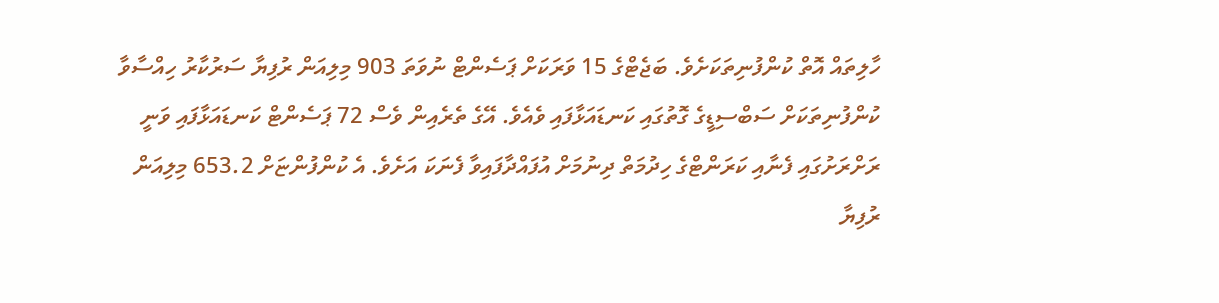ހާލިތައް އޮތް ކުންފުނިތަކަށެވެ. ބަޖެޓްގެ 15 ވަރަކަށް ޕަސެންޓް ނުވަތަ 903 މިލިއަން ރުފިޔާ ސަރުކާރު ހިއްސާވާ ކުންފުނިތަކަށް ސަބްސިޑީގެ ގޮތުގައި ކަނޑައަޅާފައި ވެއެވެ. އޭގެ ތެރެއިން ވެސް 72 ޕަސެންޓް ކަނޑައަޅާފައި ވަނީ ރަށްރަށުގައި ފެނާއި ކަރަންޓްގެ ހިދުމަތް ދިނުމަށް އުފައްދާފައިވާ ފެނަކަ އަށެވެ. އެ ކުންފުންޏަށް 653.2 މިލިއަން ރުފިޔާ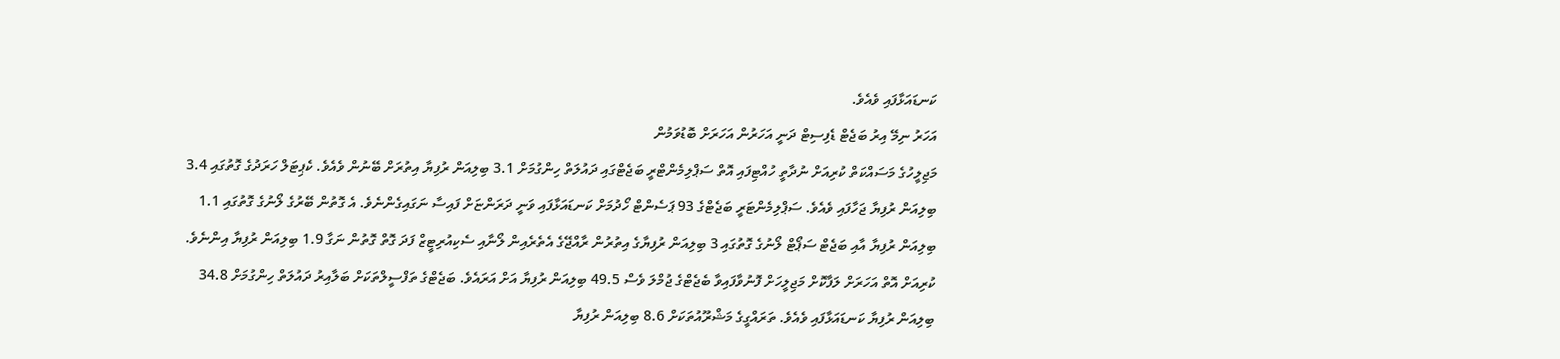ކަނޑައަޅާފައި ވެއެވެ.
އަހަރު ނިމޭ އިރު ބަޖެޓް ޑެފިސިޓް ދަނީ އަހަރުން އަހަރަށް ބޮޑުވަމުން
މަޖިލީހުގެ މަސައްކަތް ކުރިއަށް ނުދާތީ ހުއްޓިފައި އޮތް ސަޕްލިމެންޓްރީ ބަޖެޓްގައި ދައުލަތް ހިންގުމަށް 3.1 ބިލިއަން ރުފިޔާ އިތުރަށް ބޭނުން ވެއެވެ. ކެޕިޓަލް ހަރަދުގެ ގޮތުގައި 3.4 ބިލިއަން ރުފިޔާ ޖަހާފައި ވެއެވެ. ސަޕްލިމެންޓަރީ ބަޖެޓްގެ 93 ޕަސެންޓް ހޯދުމަށް ކަނޑައަޅާފައި ވަނީ ދަރަންޏަށް ފައިސާ ނަގައިގެންނެވެ. އެ ގޮތުން ބޭރުގެ ލޯނުގެ ގޮތުގައި 1.1 ބިލިއަން ރުފިޔާ އާއި ބަޖެޓް ސަޕޯޓް ލޯނުގެ ގޮތުގައި 3 ބިލިއަން ރުފިޔާގެ އިތުރުން ރާއްޖޭގެ އެތެރެއިން ލޯނާއި ސެކިއުރިޓީޒް ފަދަ ގޮތް ގޮތުން ނަގާ 1.9 ބިލިއަން ރުފިޔާ އިންނެވެ.
ކުރިއަށް އޮތް އަހަރަށް ލަފާކޮށް މަޖިލީހަށް ފޮނުވާފައިވާ ބެޖެޓްގެ ޖުމްލަ ވެސް 49.5 ބިލިއަން ރުފިޔާ އަށް އަރައެވެ. ބަޖެޓްގެ ތަފްސީލްތަކަށް ބަލާއިރު ދައުލަތް ހިންގުމަށް 34.8 ބިލިއަން ރުފިޔާ ކަނޑައަޅާފައި ވެއެވެ. ތަރައްގީގެ މަޝްރޫއުތަކަށް 8.6 ބިލިއަން ރުފިޔާ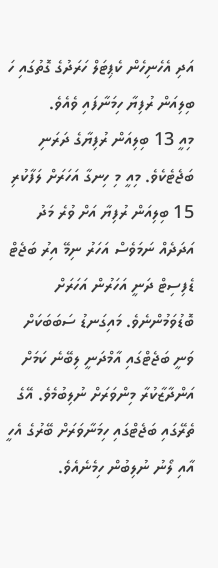އަދި އެހެނިހެން ކެޕިޓަލް ހަރަދުގެ ގޮތުގައި ހަ ބިލިއަން ރުފިޔާ ހިމަނާފައި ވެއެވެ.
މިއީ 13 ބިލިއަން ރުފިޔާގެ ދަރަނި ބަޖެޓެކެވެ. މިއީ މި ހިނގާ އަހަރަށް ލަފާކުރި 15 ބިލިއަން ރުފިޔާ އަށް ވުރެ މަދު އަދަދެއް ނަމަވެސް އަހަރު ނިމޭ އިރު ބަޖެޓް ޑެފިސިޓް ދަނީ އަހަރުން އަހަރަށް ބޮޑުވަމުންނެވެ. މައިގަނޑު ސަބަބަކަށް ވަނީ ބަޖެޓްގައި އާމްދަނީ ލިބޭނެ ކަމަށް އަންދާޒާކުރާ މިންވަރަށް ނުލިބުމެވެ. އޭގެ ތެރޭގައި ބަޖެޓްގައި ހިމަނާވަރަށް ބޭރުގެ އެހީ އާއި ލޯނު ނުލިބުން ހިމެނެއެވެ.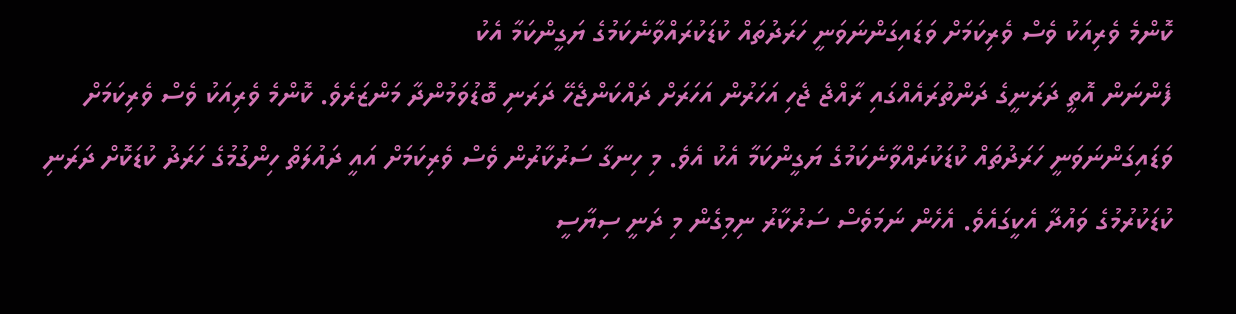ކޮންމެ ވެރިއަކު ވެސް ވެރިކަމަށް ވަޑައިގަންނަވަނީ ހަރަދުތައް ކުޑަކުރައްވާނެކަމުގެ ޔަގީންކަމާ އެކު
ފެންނަން އޮތީ ދަރަނީގެ ދަންތުރައެއްގައި ރާއްޖެ ޖެހި އަހަރުން އަހަރަށް ދައްކަންޖެހޭ ދަރަނި ބޮޑުވަމުންދާ މަންޒަރެވެ. ކޮންމެ ވެރިއަކު ވެސް ވެރިކަމަށް ވަޑައިގަންނަވަނީ ހަރަދުތައް ކުޑަކުރައްވާނެކަމުގެ ޔަގީންކަމާ އެކު އެވެ. މި ހިނގާ ސަރުކާރުން ވެސް ވެރިކަމަށް އައީ ދައުލަތް ހިންގުމުގެ ހަރަދު ކުޑަކޮށް ދަރަނި ކުޑަކުރުމުގެ ވައުދާ އެކީގައެވެ. އެހެން ނަމަވެސް ސަރުކާރު ނިމިގެން މި ދަނީ ސިޔާސީ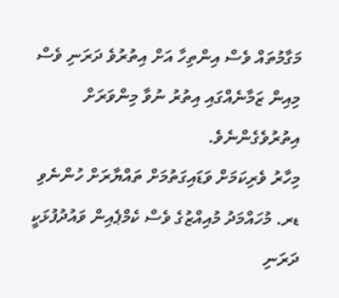މަގާމުތައް ވެސް އިންތިހާ އަށް އިތުރުވެ ދަރަނި ވެސް މިއިން ޒަމާނެއްގައި އިތުރު ނުވާ މިންވަރަށް އިތުރުވެގެންނެވެ.
މިހާރު ވެރިކަމަށް ވަޑައިގަތުމަށް ތައްޔާރަށް ހުންނެވި ޑރ. މުހައްމަދު މުއިއްޒުގެ ވެސް ކެމްޕެއިން ވައުދުފުޅަކީ ދަރަނި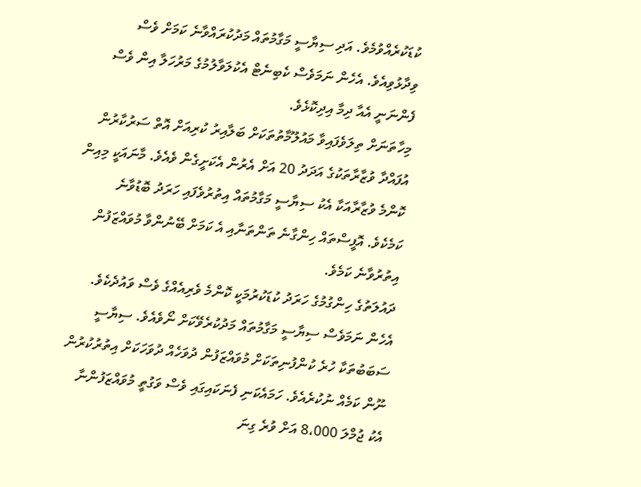ކުޑަކުރެއްވުމެވެ. އަދި ސިޔާސީ މަގާމުތައް މަދުކުރައްވާނެ ކަމަށް ވެސް ވިދާޅުވިއެވެ. އެހެން ނަމަވެސް ކެބިނެޓް އެކުލަވާލުމުގެ މަރުހަލާ އިން ވެސް ފެންނަނީ އެއާ ދިމާ އިދިކޮޅެވެ.
މިހާތަނަށް ތިލަވެފައިވާ މައުލޫމާތުތަކަށް ބަލާއިރު ކުރިއަށް އޮތް ސަރުކާރުން އުފައްދާ ވުޒާރާތަކުގެ އަދަދު 20 އަށް އެރުން އެކަށީގެން ވެއެވެ. މާނައަކީ މިއިން ކޮންމެ ވުޒާރާއަކާ އެކު ސިޔާސީ މަގާމުތައް އިތުރުވެފައި ހަރަދު ބޮޑުވާނެ ކަމެކެވެ. އޮފީސްތައް ހިންގާނެ ތަންތަނާއި އެ ކަމަށް ބޭނުންވާ މުވައްޒަފުން އިތުރުވާނެ ކަމެވެ.
ދައުލަތުގެ ހިންގުމުގެ ހަރަދު ކުޑަކުރުމަކީ ކޮންމެ ވެރިއެއްގެ ވެސް ވައުދެކެވެ. އެހެން ނަމަވެސް ސިޔާސީ މަގާމުތައް މަދުކުރެވޭކަށް ނޯވެއެވެ. ސިޔާސީ ސަބަބުތަކާ ހުރެ ކުންފުނިތަކަށް މުވައްޒަފުން ދުވަހެއް ދުވަހަކަށް އިތުރުކުރުން ނޫން ކަމެއް ނުކުރެއެވެ. ހަމައެކަނި ފެނަކައިގައި ވެސް ވަގުތީ މުވައްޒަފުންނާ އެކު ޖުމްލަ 8،000 އަށް ވުރެ ގިނަ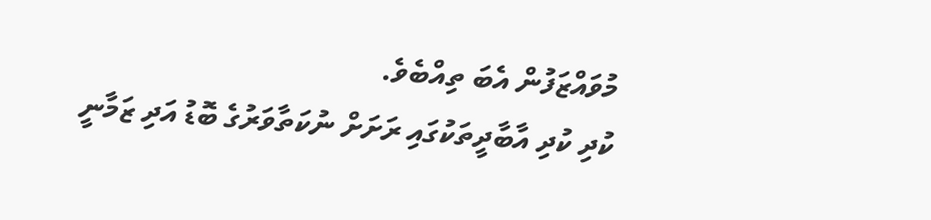މުވައްޒަފުން އެބަ ތިއްބެވެ.
ކުދި ކުދި އާބާދީތަކުގައި ރަށަށް ނުކަތާވަރުގެ ބޮޑު އަދި ޒަމާނީ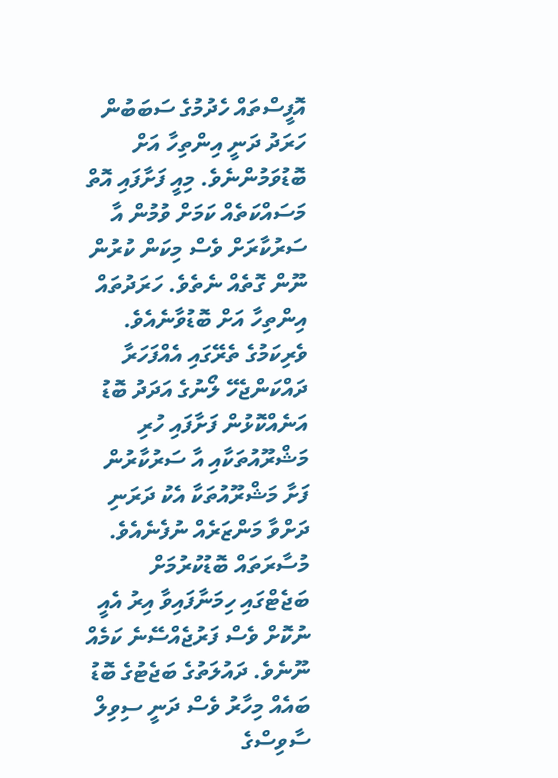އޮފީސްތައް ހެދުމުގެ ސަބަބުން ހަރަދު ދަނީ އިންތިހާ އަށް ބޮޑުވަމުންނެވެ. މިއީ ފަށާފައި އޮތް މަސައްކަތެއް ކަމަށް ވުމުން އާ ސަރުކާރަށް ވެސް މިކަން ކުރުން ނޫން ގޮތެއް ނެތެވެ. ހަރަދުތައް އިންތިހާ އަށް ބޮޑުވާނެއެވެ.
ވެރިކަމުގެ ތެރޭގައި އެއްފަހަރާ ދައްކަންޖެހޭ ލޯނުގެ އަދަދު ބޮޑު
އަނެއްކޮޅުން ފަށާފައި ހުރި މަޝްރޫއުތަކާއި އާ ސަރުކާރުން ފަށާ މަޝްރޫއުތަކާ އެކު ދަރަނި ދަށްވާ މަންޒަރެއް ނުފެނެއެވެ. މުސާރަތައް ބޮޑުކުރުމަށް ބަޖެޓްގައި ހިމަނާފައިވާ އިރު އެއީ ނުކޮށް ވެސް ފަރުޖެއްސޭނެ ކަމެއް ނޫނެވެ. ދައުލަތުގެ ބަޖެޓުގެ ބޮޑު ބައެއް މިހާރު ވެސް ދަނީ ސިވިލް ސާވިސްގެ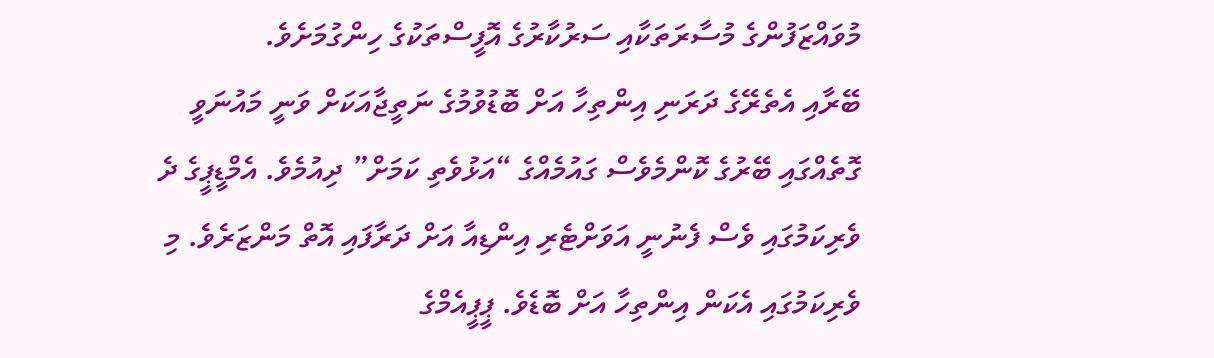މުވައްޒަފުންގެ މުސާރަތަކާއި ސަރުކާރުގެ އޮފީސްތަކުގެ ހިންގުމަށެވެ.
ބޭރާއި އެތެރޭގެ ދަރަނި އިންތިހާ އަށް ބޮޑުވުމުގެ ނަތީޖާއަކަށް ވަނީ މައުނަވީ ގޮތެއްގައި ބޭރުގެ ކޮންމެވެސް ގައުމެއްގެ “އަޅުވެތި ކަމަށް” ދިއުމެވެ. އެމްޑީޕީގެ ދެ ވެރިކަމުގައި ވެސް ފެނުނީ އަވަށްޓެރި އިންޑިއާ އަށް ދަރާފައި އޮތް މަންޒަރެވެ. މި ވެރިކަމުގައި އެކަން އިންތިހާ އަށް ބޮޑެވެ. ޕީޕީއެމްގެ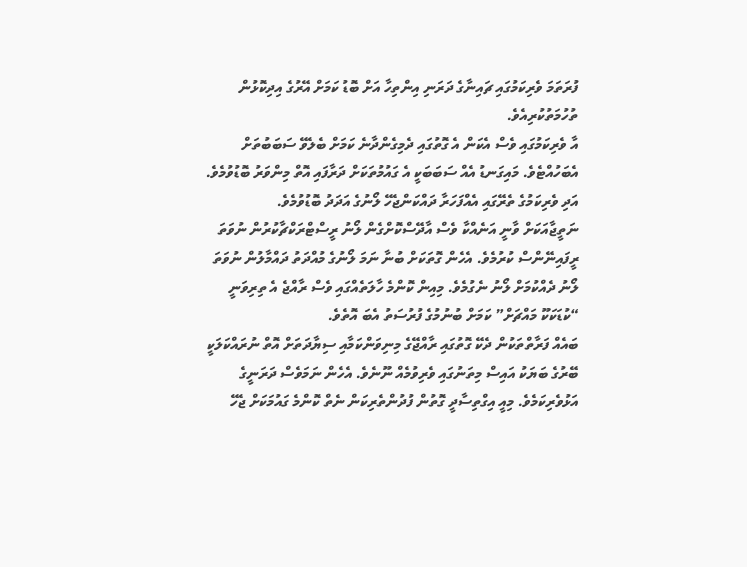ފުރަތަމަ ވެރިކަމުގައި ޗައިނާގެ ދަރަނި އިންތިހާ އަށް ބޮޑު ކަމަށް އޭރުގެ އިދިކޮޅުން ތުހުމަތުކުރިއެވެ.
އާ ވެރިކަމުގައި ވެސް އެކަން އެ ގޮތުގައި ދެމިގެންދާނެ ކަމަށް ބެލެވޭ ސަބަބުތަށް އެބަހުއްޓެވެ. މައިގަނޑު އެއް ސަބަބަކީ އެ ގައުމުތަކަށް ދަރާފައި އޮތް މިންވަރު ބޮޑުވުމެވެ. އަދި ވެރިކަމުގެ ތެރޭގައި އެއްފަހަރާ ދައްކަންޖެހޭ ލޯނުގެ އަދަދު ބޮޑުވުމެވެ.
ނަތީޖާއަކަށް ވާނީ އަނެއްކާ ވެސް އާދޭސްކޮށްގެން ލޯނު ރީސްޓްރަކްޗާކުރުން ނުވަތަ ރީފައިނޭންސް ކުރުމެވެ. އެހެން ގޮތަކަށް ބުނާ ނަމަ ލޯނުގެ މުއްދަތު ދައްމާލުން ނުވަތަ ލޯނު ދެއްކުމަށް ލޯނު ނެގުމެވެ. މިއިން ކޮންމެ ހާލަތެއްގައި ވެސް ރާއްޖެ އެ ތިރިވަނީ “ކުޑަކަކޫ މައްޗަށް” ކަމަށް ބުނުމުގެ ފުރުސަތު އެބަ އޮތެވެ.
ބައެއް ފަރާތްތަކުން ދެކޭ ގޮތުގައި ރާއްޖޭގެ މިނިވަންކަމާއި ސިޔާދަތަށް އޮތް ނުރައްކަލަކީ ބޭރުގެ ބަޔަކު އައިސް މިތަނުގައި ވެރިވުމެއް ނޫނެވެ. އެހެން ނަމަވެސް ދަރަނީގެ އަޅުވެރިކަމެވެ. މިއީ އިގްތިސާދީ ގޮތުން ފުދުންތެރިކަން ނެތް ކޮންމެ ގައުމަކަށް ޖެހޭ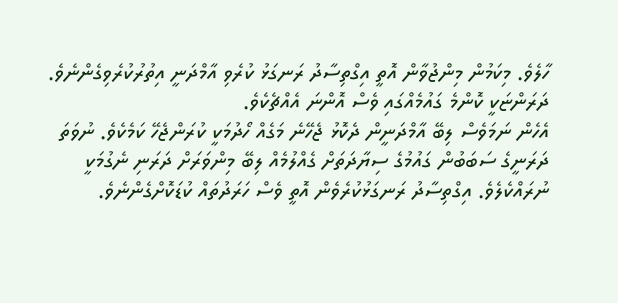ހާލެވެ. މިކަމުން މިންޖުވާން އޮތީ އިގްތިސާދު ރަނގަޅު ކުރެވި އާމްދަނީ އިތުރުކުރެވިގެންނެވެ. ދަރަންޏަކީ ކޮންމެ ގައުމެއްގައި ވެސް އޮންނަ އެއްޗެކެވެ.
އެހެން ނަމަވެސް ލިބޭ އާމްދަނީން ދެކޮޅު ޖެހޭނެ މަގެއް ހޯދުމަކީ ކުރަންޖެހޭ ކަމެކެވެ. ނުވަތަ ދަރަނީގެ ސަބަބުން ގައުމުގެ ސިޔާދަތަށް ގެއްލުމެއް ލިބޭ މިންވަރަށް ދަރަނި ނެގުމަކީ ނުރައްކެލެވެ. އިގްތިސާދު ރަނގަޅުކުރެވެން އޮތީ ވެސް ހަރަދުތައް ކުޑަކޮށްގެންނެވެ.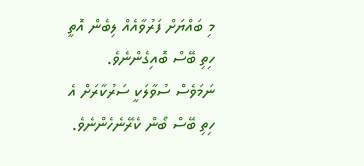މި ބައްޔަށް ފަރުވާއެއް ލިބެން އޮތީ ހިތި ބޭސް ބޮއިގެންނެވެ.
ނަމަވެސް ސުވާލަކީ ސަރުކާރަށް އެ ހިތި ބޭސް ބޯން ކެރޭނެހެންނެވެ.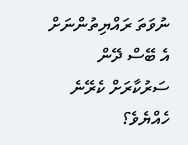ނުވަތަ ރައްޔިތުންނަށް އެ ބޭސް ދޭން ސަރުކާރަށް ކެރޭނެ ހެއްޔެވެ؟